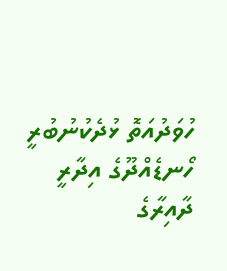ހުވަދުއަތޮ ޅުދެކުނުބުރީ ހޯނޑެއްދޫގެ އިދާރީ ދާއިރާގެ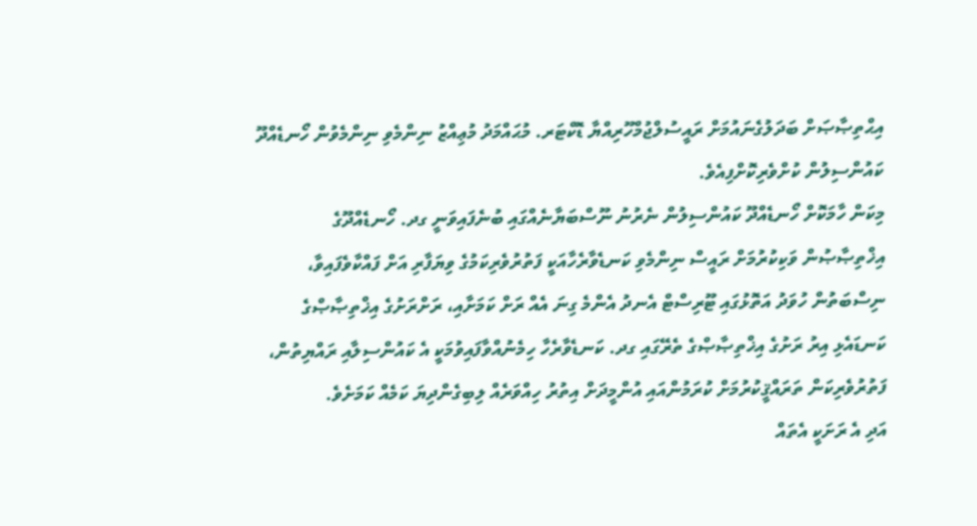އިޙްތިޞާޞަށް ބަދަލުގެނައުމަށް ރައީސުލްޖުމްހޫރިއްޔާ ޑޮކްޓަރ. މުޙައްމަދު މުޢިއްޒު ނިންމެވި ނިންމެވުން ހޯނޑެއްދޫ ކައުންސިލުން ކުށްވެރިކޮށްފިއެވެ.
މިކަން ހާމަކޮށް ހޯނޑެއްދޫ ކައުންސިލުން ނެރުނު ނޫސްބަޔާނެއްގައި ބުނެފައިވަނީ ގދ. ހޯނޑެއްދޫގެ އިޚްތިޞާޞުން ވަކިކުރުމަށް ރައީސް ނިންމެވި ކަނޑެވާރެހާއަކީ ފަތުރުވެރިކަމުގެ ވިޔަފާރި އަށް ފައްކާވެފައިވާ، ނިސްބަތުން ހުވަދު އަތޮޅުގައި ޓޫރިސްޓް އެނދު އެންމެ ގިނަ އެއް ރަށް ކަމަށާއި، ރަށްރަށުގެ އިޚްތިޞާޞްގެ ކަނޑައެޅި އިރު ރަށުގެ އިޚްތިޞާޞްގެ ތެރޭގައި ގދ. ކަނޑެވާރެހާ ހިމެނުއްވާފައިވުމަކީ އެ ކައުންސިލާއި ރައްޔިތުން، ފަތުރުވެރިކަން ތަރައްޤީކުރުމަށް ކުރަމުންއައި އުންމީދަށް އިތުރު ހިއްވަރެއް ލިބިގެންދިޔަ ކަމެއް ކަމަށެވެ.
އަދި އެ ރަށަކީ އެތައް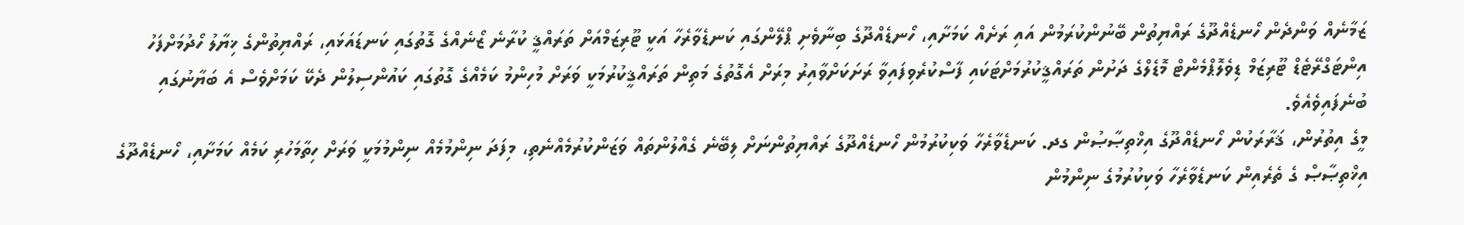ޒަމާނެއް ވަންދެން ހޯނޑެއްދޫގެ ރައްޔިތުން ބޭނުންކުރަމުން އައި ރަށެއް ކަމަށާއި، ހޯނޑެއްދޫގެ ބިނާވެށި ޕްލޭންގައި ކަނޑެވާރެހާ އަކީ ޓޫރިޒަމްއަށް ތަރައްޤީ ކުރާނެ ޒޯނެއްގެ ގޮތުގައި ކަނޑައަޅައި، ރައްޔިތުންގެ ޚިޔާލު ހޯދުމަށްފަހު އިންޓަގްރޭޓެޑް ޓޫރިޒަމް ޑިވެލޮޕްމެންޓް މޮޑެލްގެ ދަށުން ތަރައްޤީކުރުމަށްޓަކައި ފާސްކުރެވިފައިވާ ރަށަކަށްވާއިރު މިރަށް އެގޮތުގެ މަތިން ތަރައްޤީކުރުމަކީ ވަރަށް މުހިންމު ކަމެއްގެ ގޮތުގައި ކައުންސިލުން ދެކޭ ކަމަށްވެސް އެ ބަޔާނުގައި ބުނެފައިވެއެވެ.
މީގެ އިތުރުން، ޤަރާރަކުން ހޯނޑެއްދޫގެ އިޚްތިޞާޞުން ގދ. ކަނޑެވާރެހާ ވަކިކުރުމުން ހޯނޑެއްދޫގެ ރައްޔިތުންނަށް ލިބޭނެ ގެއްލުންތައް ވަޒަންކުރުމެއްނެތި، މިފަދަ ނިންމުމެއް ނިންމުމަކީ ވަރަށް ހިތާމަހުރި ކަމެއް ކަމަށާއި، ހޯނޑެއްދޫގެ އިޚްތިޞާޞް ގެ ތެރެއިން ކަނޑެވާރެހާ ވަކިކުރުމުގެ ނިންމުން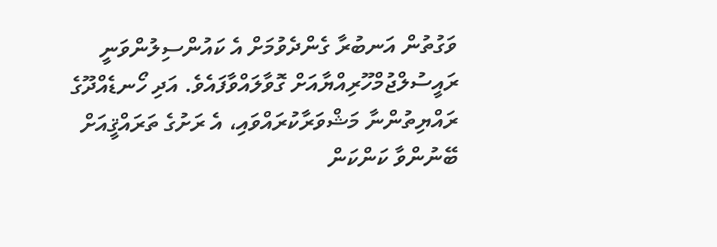ވަގުތުން އަނބުރާ ގެންދެވުމަށް އެ ކައުންސިލުންވަނީ ރައީސުލްޖުމްހޫރިއްޔާއަށް ގޮވާލައްވާފައެވެ. އަދި ހޯނޑެއްދޫގެ ރައްޔިތުންނާ މަޝްވަރާކުރައްވައި، އެ ރަށުގެ ތަރައްޤީއަށް ބޭނުންވާ ކަންކަން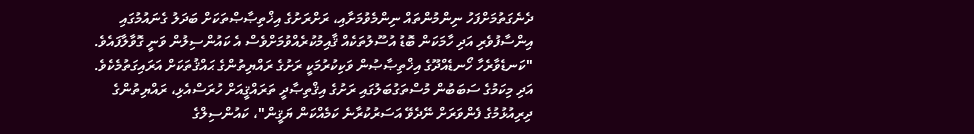ދެނެގަތުމަށްފަހު ނިންމުންތައް ނިންމެވުމަށާއި، ރަށްރަށުގެ އިޚްތިޞާޞްތަކަށް ބަދަލު ގެނައުމުގައި އިންސާފުވެރި އަދި ހާމަކަން ބޮޑު އުސޫލުތަކެއް ޤާއިމުކުރެއްވުމަށްވެސް އެ ކައުންސިލުން ވަނީ ގޮވާލާފައެވެ.
"ކަނޑެވާރެހާ ހޯނޑެއްދޫގެ އިޚްތިޞާޞުން ވަކިކުރުމަކީ ރަށުގެ ރައްޔިތުންގެ ޙައްޤުތަކަށް އަރައިގަތުމެކެވެ. އަދި މިކަމުގެ ސަބަބުން މުސްތަގުބަލުގައި ރަށުގެ އިޤްތިޞާދީ ތަރައްޤީއަށް ހުރަސްއެޅި، ރައްޔިތުންގެ ދިރިއުޅުމުގެ ފެންވަރަށް ނޭދެވޭ އަސަރުކުރާނެ ކަމެއްކަން ޔަޤީން"، ކައުންސިލްގެ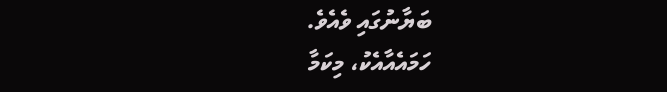ބަޔާނުގައި ވެއެވެ.
ހަމައެއާއެކު، މިކަމާ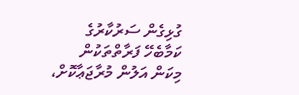ގުޅިގެން ސަރުކާރުގެ ކަމާބެހޭ ފަރާތްތަކުން މިކަން އަލުން މުރާޖަޢާކޮށް،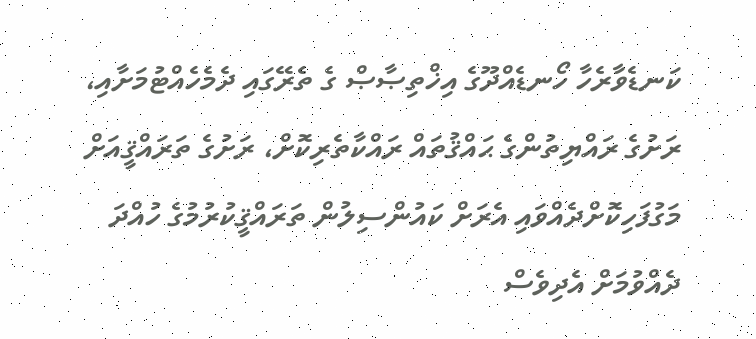ކަނޑެވާރެހާ ހޯނޑެއްދޫގެ އިޚްތިޞާޞް ގެ ތެރޭގައި ދެމެހެއްޓުމަށާއި، ރަށުގެ ރައްޔިތުންގެ ޙައްޤުތައް ރައްކާތެރިކޮށް، ރަށުގެ ތަރައްޤީއަށް މަގުފަހިކޮށްދެއްވައި އެރަށް ކައުންސިލުން ތަރައްޤީކުރުމުގެ ހުއްދަ ދެއްވުމަށް އެދިވެސް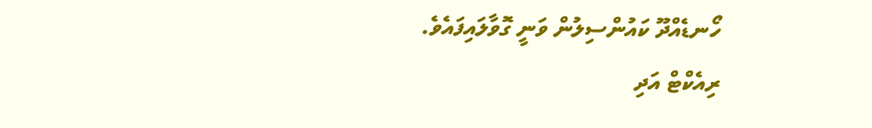ހޯނޑެއްދޫ ކައުންސިލުން ވަނީ ގޮވާލައިފައެވެ.
ރިއެކްޓް އަދި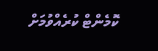ކޮމެންޓް ކުރެއްވުމަށް